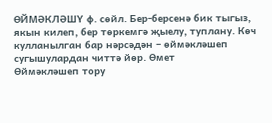ӨЙМӘКЛӘШҮ ф. сөйл. Бер-берсенә бик тыгыз, якын килеп, бер төркемгә җыелу, туплану. Көч кулланылган бар нәрсәдән – өймәкләшеп сугышулардан читтә йөр. Өмет
Өймәкләшеп тору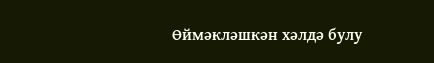Өймәкләшкән хәлдә булу